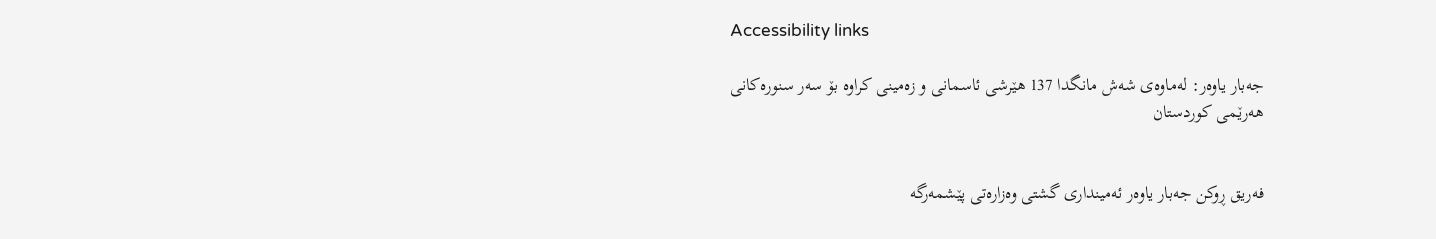Accessibility links

جه‌بار یاوه‌ر: له‌ماوه‌ی شه‌ش مانگدا 137 هێرشی ئاسمانی و زه‌مینی كراوه‌ بۆ سه‌ر سنوره‌كانی هه‌رێمی كوردستان


فه‌ریق ڕوكن جه‌بار یاوه‌ر ئه‌مینداری گشتی وه‌زاره‌تی پێشمه‌رگه‌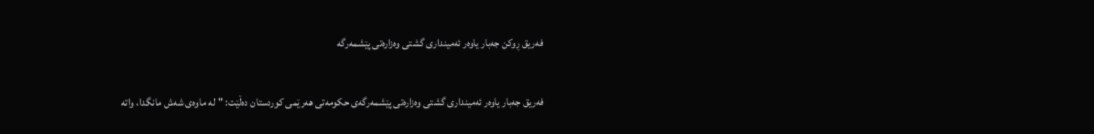فه‌ریق ڕوكن جه‌بار یاوه‌ر ئه‌مینداری گشتی وه‌زاره‌تی پێشمه‌رگه‌

فه‌ریق جه‌بار یاوه‌ر ئه‌مینداری گشتی وه‌زاره‌تی پێشمه‌رگه‌ی حكومه‌تی هه‌رێمی كوردستان ده‌ڵێت: "له ‌ماوه‌ی شه‌ش مانگدا، واته‌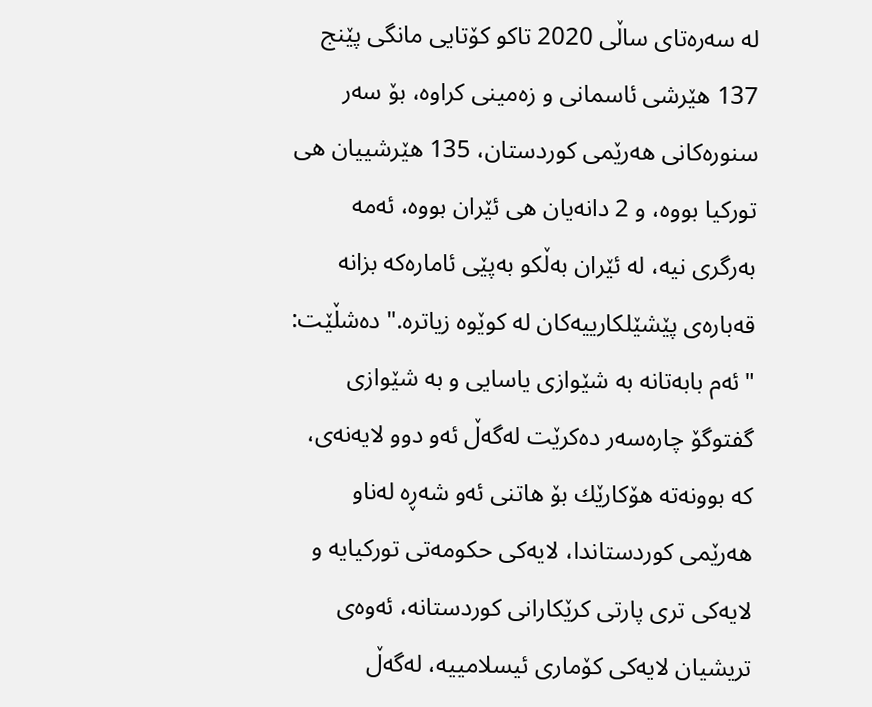له ‌سه‌ره‌تای ساڵی 2020 تاكو كۆتایی مانگی پێنج 137 هێرشی ئاسمانی و زه‌مینی كراوه‌، بۆ سه‌ر سنوره‌كانی هه‌رێمی كوردستان، 135 هێرشییان هی توركیا بووه، و‌ 2 دانه‌یان هی ئێران بووه‌، ئه‌مه‌ به‌رگری نیه‌، له‌ ئێران به‌ڵكو به‌پێی ئاماره‌كه‌ بزانه‌ قه‌باره‌ی پێشێلكارییه‌كان له‌ كوێوه‌ زیاتره‌." ده‌شڵێت: "ئه‌م بابه‌تانه‌ به ‌شێوازی یاسایی و به ‌شێوازی گفتوگۆ چاره‌سه‌ر ده‌كرێت له‌گه‌ڵ ئه‌و دوو لایه‌نه‌ی، كه‌ بوونه‌ته‌ هۆكارێك بۆ هاتنی ئه‌و شه‌ڕه‌ له‌ناو هه‌رێمی كوردستاندا، لایه‌كی حكومه‌تی توركیایه‌ و لایه‌كی تری پارتی كرێكارانی كوردستانه‌، ئه‌وه‌ی تریشیان لایه‌كی كۆماری ئیسلامییه،‌ له‌گه‌ڵ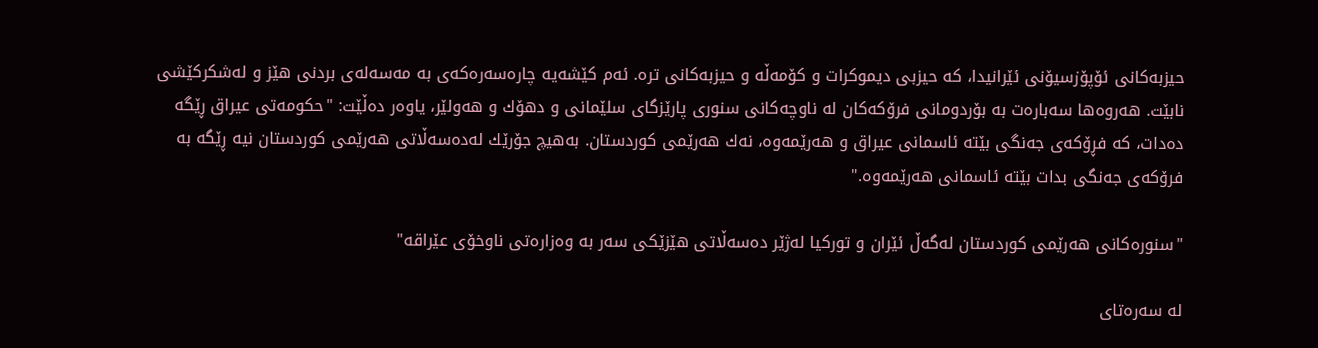حیزبه‌كانی ئۆپۆزسیۆنی ئێرانیدا، كه‌ حیزبی دیموكرات و كۆمه‌ڵه‌ و حیزبه‌كانی تره‌. ئه‌م كێشه‌یه‌ چاره‌سه‌ره‌كه‌ی به‌ مه‌سه‌له‌ی بردنی هێز و له‌شكركێشی نابێت. هه‌روه‌ها سه‌باره‌ت به‌ بۆردومانی فرۆكه‌كان له‌ ناوچه‌‌كانی سنوری پارێزگای سلێمانی و دهۆك و هه‌ولێر، یاوه‌ر ده‌ڵێت: "حكومه‌تی عیراق ڕێگه‌ ده‌دات، كه‌ فڕۆكه‌ی جه‌نگی بێته‌ ئاسمانی عیراق و هه‌رێمه‌وه‌، نه‌ك هه‌رێمی كوردستان. به‌هیچ جۆرێك له‌ده‌سه‌ڵاتی هه‌رێمی كوردستان نیه ڕێگە بە فرۆکەی جەنگی بدات بێتە ئاسمانی هەرێمەوە‌."

"سنوره‌كانی هه‌رێمی كوردستان له‌گه‌ڵ ئێران و توركیا له‌ژێر ده‌سه‌ڵاتی هێزێكی سه‌ر به‌ وه‌زاره‌تی ناوخۆی عێراقه‌"

له ‌سه‌ره‌تای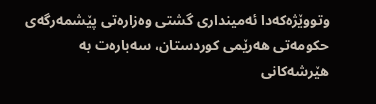وتووێژه‌كه‌دا ئه‌مینداری گشتی وه‌زاره‌تی پێشمه‌رگه‌ی حكومه‌تی هه‌رێمی كوردستان، سه‌باره‌ت بە هێرشه‌كانی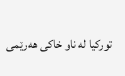توركیا له ‌ناو خاكی هه‌رێمی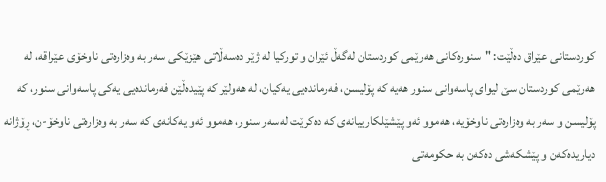كوردستانی عێراق ده‌ڵێت: "سنوره‌كانی هه‌رێمی كوردستان له‌گه‌ڵ ئێران و توركیا له ‌ژێر ده‌سه‌ڵاتی هێزێكی سه‌ر به‌ وه‌زاره‌تی ناوخۆی عێراقه‌، له‌ هه‌رێمی كوردستان سێ لیوای پاسه‌وانی سنور هه‌یه‌ كه‌ پۆلیسن، فه‌رمانده‌یی یه‌كیان، له‌ هه‌ولێر كه‌ پێیده‌ڵێن فه‌رمانده‌یی یه‌كی پاسه‌وانی سنور، كه‌ پۆلیسن و سه‌ر به‌ وه‌زاره‌تی ناوخۆیه‌، هه‌موو ئه‌و پێشێلكارییانه‌ی كه‌ ده‌كرێت له‌سه‌ر سنور، هه‌موو ئه‌و یه‌كانه‌ی كه‌ سه‌ر به‌ وه‌زاره‌تی ناوخۆ-ن، ڕۆژانه‌ دیاریده‌كه‌ن و پێشكه‌شی ده‌كه‌ن به‌ حكومه‌تی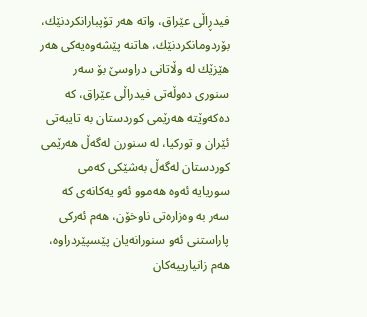فیدڕاڵی عێراق، واته‌ هه‌ر تۆپبارانكردنێك، بۆردومانكردنێك، هاتنه‌ پێشه‌وه‌یه‌كی هه‌ر هێزێك له‌ وڵاتانی دراوسێ بۆ سه‌ر سنوری ده‌وڵه‌تی فیدراڵی عێراق، كه‌ ده‌كه‌وێته‌ هه‌رێمی كوردستان به‌ تایبه‌تی ئێران و توركیا، له‌ سنورن له‌گه‌ڵ هه‌رێمی كوردستان له‌گه‌ڵ به‌شێكی كه‌می سوریایه‌ ئه‌وه‌ هه‌موو ئه‌و یه‌كانه‌ی كه‌ سه‌ر به‌ وه‌زاره‌تی ناوخۆن، هه‌م ئه‌ركی پاراستنی ئه‌و سنورانه‌یان پێسپێردراوه، هەم زانیارییەکان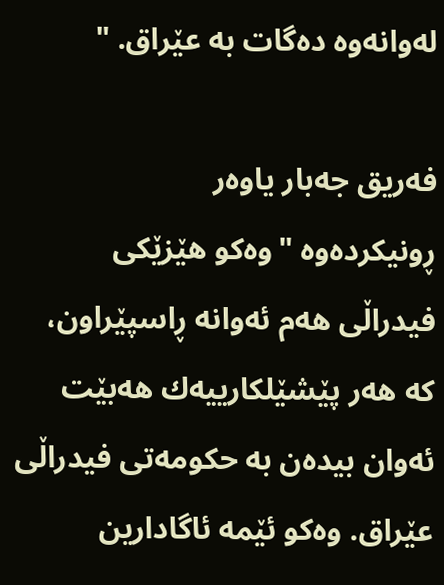لەوانەوە دەگات بە عێراق‌. "

فه‌ریق جه‌بار یاوه‌ر ڕونیكرده‌وه ‌"وه‌كو هێزێكی فیدراڵی هه‌م ئه‌وانه‌ ڕاسپێراون، كه‌ هه‌ر پێشێلكارییه‌ك هه‌بێت ئه‌وان بیده‌ن به‌ حكومه‌تی فیدراڵی عێراق. وه‌كو ئێمه‌ ئاگادارین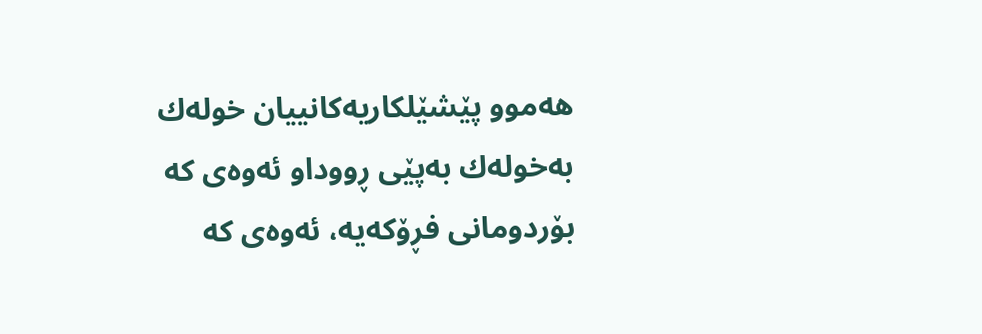هه‌موو پێشێلكاریه‌كانییان خوله‌ك به‌خوله‌ك به‌پێی ڕووداو ئه‌وه‌ی كه‌ بۆردومانی فڕۆكه‌یه‌، ئه‌وه‌ی كه‌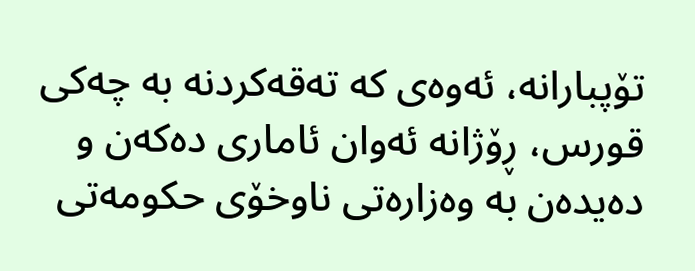تۆپبارانه‌، ئه‌وه‌ی كه‌ ته‌قه‌كردنه‌ به‌ چه‌كی قورس، ڕۆژانه‌ ئه‌وان ئاماری ده‌كه‌ن و ده‌یده‌ن به‌ وه‌زاره‌تی ناوخۆی حكومه‌تی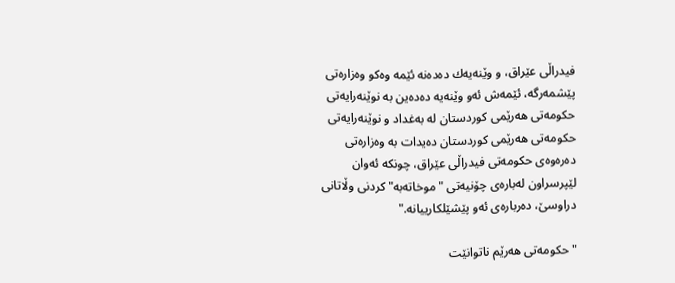فیدراڵی عێراق، و وێنه‌یه‌ك ده‌ده‌نه‌ ئێمه‌ وه‌كو وه‌زاره‌تی پێشمه‌رگه‌، ئێمه‌ش ئه‌و وێنه‌یه‌ ده‌ده‌ین به‌ نوێنه‌رایه‌تی حكومه‌تی هه‌رێمی كوردستان له‌ به‌غداد و نوێنه‌رایه‌تی حكومه‌تی هه‌رێمی كوردستان ده‌یدات به‌ وه‌زاره‌تی ده‌ره‌وه‌ی حكومه‌تی فیدراڵی عێراق، چونكه‌ ئه‌وان لێپرسراون له‌باره‌ی چۆنیه‌تی "موخاته‌به‌" كردنی وڵاتانی دراوسێ، ده‌رباره‌ی ئه‌و پێشێلكارییانه‌."

"حكومه‌تی هه‌رێم ناتوانێت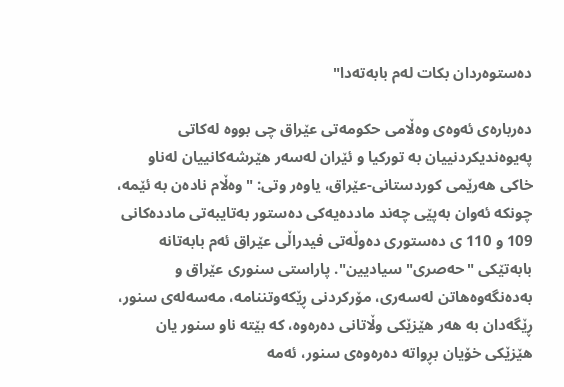ده‌ستوه‌ردان بكات له‌م بابه‌ته‌دا"

ده‌رباره‌ی ئه‌وه‌ی وه‌ڵامی حكومه‌تی عێراق چی بووه‌ له‌كاتی په‌یوه‌ندیكردنییان به‌ توركیا و ئێران له‌سه‌ر هێرشه‌كانییان له‌ناو خاكی هه‌رێمی كوردستانی-عێراق، یاوه‌ر وتی: "وه‌ڵام ناده‌ن به‌ ئێمه‌، چونكه‌ ئه‌وان به‌پێی چه‌ند مادده‌یه‌كی ده‌ستور به‌تایبه‌تی مادده‌كانی 109 و 110 ی ده‌ستوری ده‌وڵه‌تی فیدراڵی عێراق ئه‌م بابه‌تانه‌ بابه‌تێكی "حه‌صری" سیادیین". پاراستی سنوری عێراق و‌ به‌ده‌نگه‌وه‌هاتن له‌سه‌ری، مۆركردنی ڕێكه‌وتننامه‌، مه‌سه‌له‌ی سنور، ڕێگه‌دان به‌ هه‌ر هێزێكی وڵاتانی ده‌ره‌وه،‌ كه‌ بێته‌ ناو سنور یان هێزێكی خۆیان بڕواته‌ ده‌ره‌وه‌ی سنور، ئه‌مه‌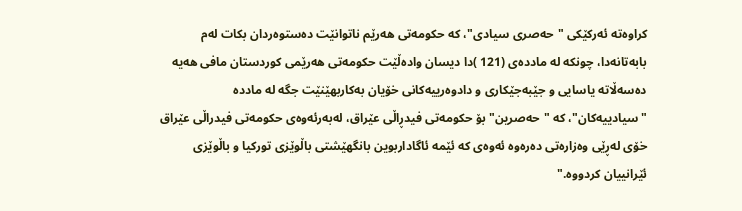كراوه‌ته‌ ئه‌ركێكی "حه‌صری سیادی"، كه‌ حكومه‌تی هه‌رێم ناتوانێت ده‌ستوه‌ردان بكات له‌م بابه‌تانه‌دا، چونكه‌ له‌ مادده‌ی (121 )دا دیسان واده‌ڵێت حكومه‌تی هه‌رێمی كوردستان مافی هه‌یه‌ ده‌سه‌ڵاته‌ یاسایی و جێبه‌جێكاری و دادوه‌رییه‌كانی خۆیان به‌كاربهێنێت جگه‌ له‌ مادده‌ "سیادییه‌كان"، كه‌ "حه‌صرین" بۆ حكومه‌تی فیدڕاڵی عێراق، له‌به‌رئه‌وه‌ی حكومه‌تی فیدراڵی عێراق خۆی له‌ڕێی وه‌زاره‌تی ده‌ره‌وه‌ ئه‌وه‌ی كه‌ ئێمه‌ ئاگاداربوین بانگهێشتی باڵوێزی توركیا و باڵوێزی ئێرانییان كردووه‌."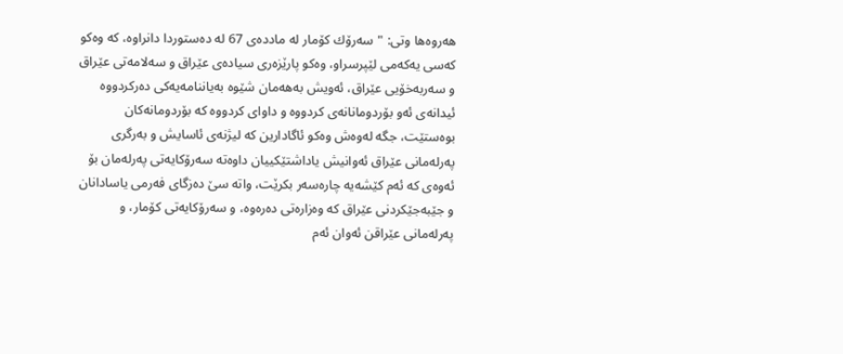هه‌روه‌ها وتی: "سه‌رۆك كۆمار له‌ مادده‌ی 67 له‌ ده‌ستوردا دانراوه‌، كه‌ وه‌كو كه‌سی یه‌كه‌می لێپرسراو، وه‌كو پارێزه‌ری سیاده‌ی عێراق و سه‌لامه‌تی عێراق و سه‌ربه‌خۆیی عێراق، ئه‌ویش به‌هه‌مان شێوه‌ به‌یاننامه‌یه‌كی ده‌ركردووه‌ ئیدانه‌ی ئه‌و بۆردومانانه‌ی كردووه‌ و داوای كردووه‌ كه‌ بۆردومانه‌كان بوه‌ستێت، جگه‌ له‌وه‌ش وه‌كو ئاگادارین كه‌ لیژنه‌ی ئاسایش و به‌رگری په‌رله‌مانی عێراق ئه‌وانیش یاداشتێكییان داوه‌ته‌ سه‌رۆكایه‌تی په‌رله‌مان بۆ ئه‌وه‌ی كه‌ ئه‌م كێشه‌یه‌ چاره‌سه‌ر بكرێت، واته‌ سێ ده‌زگای فه‌رمی یاسادانان و جێبه‌جێكردنی عێراق كه‌ وه‌زاره‌تی ده‌ره‌وه،‌ و سه‌رۆكایه‌تی كۆمار، و په‌رله‌مانی عێراقن ئه‌وان ئه‌م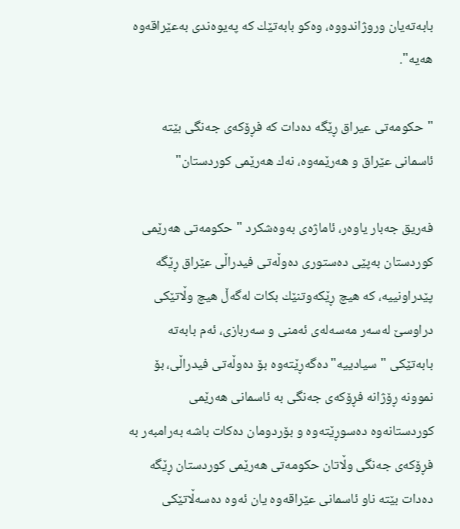بابه‌ته‌یان وروژاندووه‌، وه‌كو بابه‌تێك كه‌ په‌یوه‌ندی به‌عێراقه‌وه‌ هه‌یه".

"حكومه‌تی عیراق ڕێگه‌ ده‌دات كه‌ فڕۆكه‌ی جه‌نگی بێته‌ ئاسمانی عێراق و هه‌رێمه‌وه،‌ نه‌ك هه‌رێمی كوردستان"

فه‌ریق جه‌بار یاوه‌ر، ئاماژه‌ی به‌وه‌شكرد "حكومه‌تی هه‌رێمی كوردستان به‌پێی ده‌ستوری ده‌وڵه‌تی فیدراڵی عێراق ڕێگه‌ پێدراونییه،‌ كه‌ هیچ ڕێكه‌وتنێك بكات له‌گه‌ڵ هیچ وڵاتێكی دراوسێ له‌سه‌ر مه‌سه‌له‌ی ئه‌منی و سه‌ربازی، ئه‌م بابه‌ته‌ بابه‌تێكی "سیادییه‌" ده‌گه‌ڕێته‌وه‌ بۆ ده‌وڵه‌تی فیدراڵی، بۆ نموونه‌ ڕۆژانه‌ فڕۆكه‌ی جه‌نگی به‌ ئاسمانی هه‌رێمی كوردستانه‌وه‌ ده‌سوڕێته‌وه‌ و بۆردومان ده‌كات باشه‌ به‌رامبه‌ر به‌ فڕۆكه‌ی جه‌نگی وڵاتان حكومه‌تی هه‌رێمی كوردستان ڕێگه‌ ده‌دات بێته‌ ناو ئاسمانی عێراقه‌وه‌ یان ئه‌وه‌ ده‌سه‌ڵاتێكی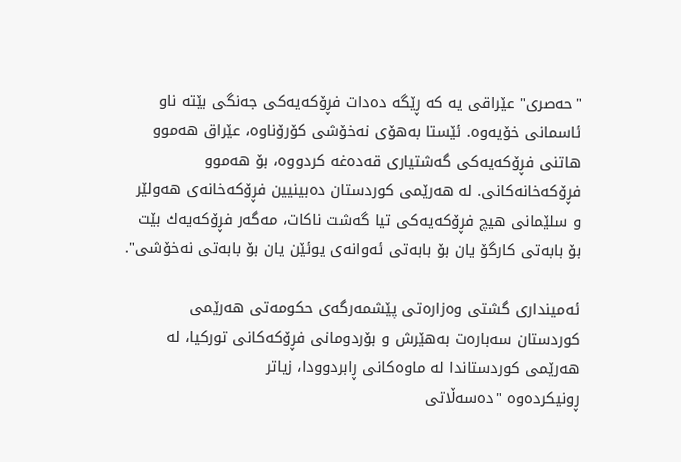"حه‌صری" عێراقی یه‌ كه‌ ڕێگه‌ ده‌دات فڕۆكه‌یه‌كی جه‌نگی بێته‌ ناو ئاسمانی خۆیه‌وه‌. ئێستا به‌هۆی نه‌خۆشی كۆرۆناوە، عێراق هه‌موو هاتنی فڕۆكه‌یه‌كی گه‌شتیاری قه‌ده‌غه‌ كردووه‌، بۆ هه‌موو فڕۆكه‌خانه‌كانی. له‌ هه‌رێمی كوردستان ده‌بینیین فڕۆكه‌خانه‌ی هه‌ولێر و سلێمانی هیچ فڕۆكه‌یه‌كی تیا گه‌شت ناكات، مه‌گه‌ر فڕۆكه‌یه‌ك بێت بۆ بابه‌تی كارگۆ یان بۆ بابه‌تی ئه‌وانه‌ی یوئێن یان بۆ بابه‌تی نه‌خۆشی".

ئه‌مینداری گشتی وه‌زاره‌تی پێشمه‌رگه‌ی حكومه‌تی هه‌رێمی كوردستان سه‌باره‌ت به‌هێرش و بۆردومانی فڕۆكه‌كانی توركیا، له‌ هه‌رێمی كوردستاندا له‌ ماوه‌كانی ڕابردوودا، زیاتر ڕونیكرده‌وه ‌"ده‌سه‌ڵاتی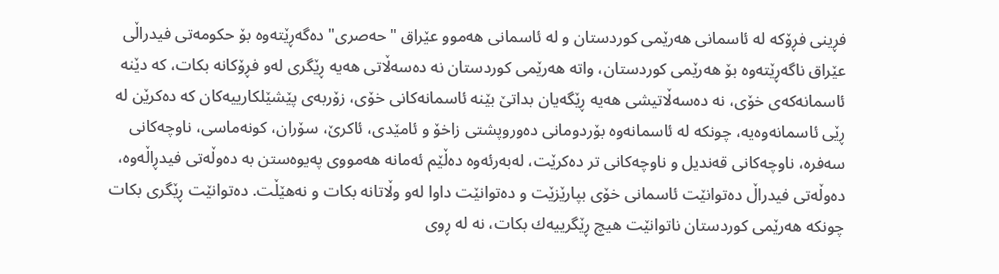فڕینی فڕۆكه‌ له‌ ئاسمانی هه‌رێمی كوردستان و له‌ ئاسمانی هه‌موو عێراق "حه‌صری" ده‌گه‌ڕێته‌وه‌ بۆ حكومه‌تی فیدراڵی عێراق ناگه‌ڕێته‌وه‌ بۆ هه‌رێمی كوردستان، واته‌ هه‌رێمی كوردستان نه‌ ده‌سه‌ڵاتی هه‌یه‌ ڕێگری له‌و فڕۆكانه‌ بكات، كه‌ دێنه‌ ئاسمانه‌كه‌ی خۆی، نه‌ ده‌سه‌ڵاتیشی هه‌یه‌ ڕێگه‌یان بداتێ بێنه‌ ئاسمانه‌كانی خۆی، زۆربه‌ی پێشێلكارییه‌كان كه‌ ده‌كرێن له‌ ڕێی ئاسمانه‌وه‌یه‌، چونكه‌ له‌ ئاسمانه‌وه‌ بۆردومانی ده‌وروپشتی زاخۆ و ئامێدی، ئاكرێ، سۆران، كونه‌ماسی، ناوچه‌كانی سه‌فره‌، ناوچه‌كانی قه‌ندیل و ناوچه‌كانی تر دەکرێت، له‌به‌رئه‌وه‌ ده‌ڵێم ئه‌مانه‌ هه‌مووی په‌یوه‌ستن به‌ ده‌وڵه‌تی فیدڕاڵه‌وه‌، ده‌وڵه‌تی فیدراڵ ده‌توانێت ئاسمانی خۆی بپارێزێت و ده‌توانێت داوا له‌و وڵاتانه‌ بكات و نه‌هێڵت. ده‌توانێت ڕێگری بكات چونكه‌ هه‌رێمی كوردستان ناتوانێت هیچ ڕێگرییه‌ك بكات، نه‌ له ‌ڕوی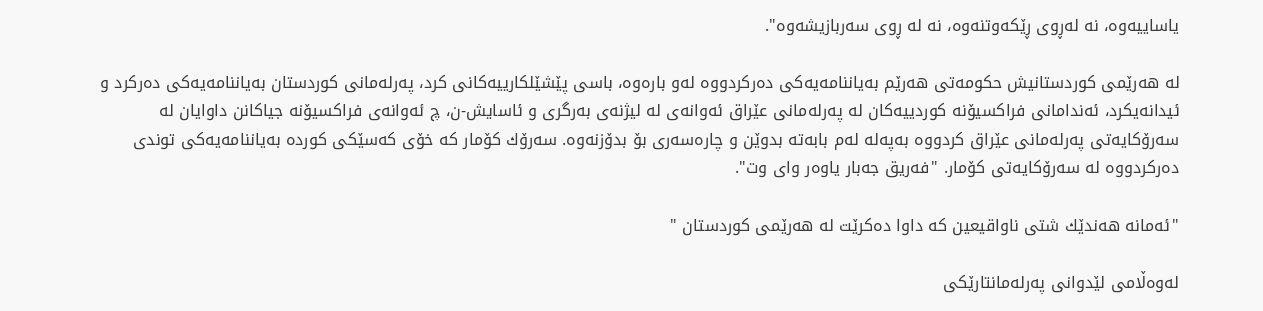یاساییه‌وه،‌ نه‌ له‌ڕوی ڕێكه‌وتنه‌وه،‌ نه‌ له‌ ڕوی سه‌ربازیشه‌وه‌".

له‌ هه‌رێمی كوردستانیش حكومه‌تی هه‌رێم به‌یاننامه‌یه‌كی ده‌ركردووه‌ له‌و باره‌وه‌، باسی پێشێلكارییه‌كانی كرد، په‌رله‌مانی كوردستان به‌یاننامه‌یه‌كی ده‌ركرد و ئیدانه‌یكرد، ئه‌ندامانی فراكسیۆنه‌‌ كوردییه‌كان له‌ په‌رله‌مانی عێراق ئه‌وانه‌ی له‌ لیژنه‌ی به‌رگری و ئاسایش-ن، چ ئه‌وانه‌ی فراكسیۆنه‌ جیاكانن داوایان له‌ سه‌رۆكایه‌تی په‌رله‌مانی عێراق كردووه‌ به‌په‌له‌ له‌م بابه‌ته‌ بدوێن و چاره‌سه‌ری بۆ بدۆزنه‌وه‌. سه‌رۆك كۆمار كه‌ خۆی كه‌سێكی كورده‌ به‌یاننامه‌یه‌كی توندی ده‌ركردووه‌ له‌ سه‌رۆكایه‌تی كۆمار. "فه‌ریق جه‌بار یاوه‌ر وای وت".

"ئه‌مانه‌ هه‌ندێك شتی ناواقیعین كه‌ داوا ده‌كرێت له‌ هه‌رێمی كوردستان "

له‌وه‌ڵامی لێدوانی په‌رله‌مانتارێكی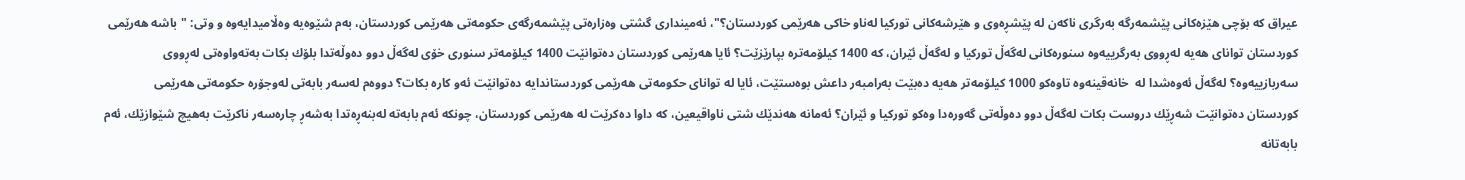عیراق كه‌ بۆچی هێزه‌كانی پێشمه‌رگه‌ به‌رگری ناكه‌ن له ‌پێشڕه‌وی و هێرشه‌كانی توركیا له‌ناو خاكی هه‌رێمی كوردستان؟"، ئه‌مینداری گشتی وه‌زاره‌تی پێشمه‌رگه‌ی حكومه‌تی هه‌رێمی كوردستان، به‌م شێوه‌یه‌ وه‌ڵامیدایه‌وه‌ و وتی: "باشه‌ هه‌رێمی كوردستان توانای هه‌یه‌ له‌ڕووی به‌رگرییه‌وه‌ سنوره‌كانی له‌گه‌ڵ توركیا و له‌گه‌ڵ ئێران، کە 1400 كیلۆمه‌تره بپارێزێت؟‌ ئایا هه‌رێمی كوردستان ده‌توانێت 1400 كیلۆمه‌تر سنوری خۆی له‌گه‌ڵ دوو ده‌وڵه‌تدا بلۆك بكات به‌ته‌واوه‌تی له‌ڕووی سه‌ربازییه‌وه؟ له‌گه‌ڵ ئه‌وه‌شدا له ‌ خانه‌قینه‌وه‌ تاوه‌كو 1000 كیلۆمه‌تر هه‌یه‌ ده‌بێت به‌رامبه‌ر داعش بوه‌ستێت، ئایا له‌ توانای حكومه‌تی هه‌رێمی كوردستاندایه‌ ده‌توانێت ئه‌و كاره‌ بكات؟ دووه‌م له‌سه‌ر بابه‌تی له‌وجۆره‌ حكومه‌تی هه‌رێمی كوردستان ده‌توانێت شه‌ڕێك دروست بكات له‌گه‌ڵ دوو ده‌وڵه‌تی گه‌وره‌دا وه‌كو توركیا و ئێران؟ ئه‌مانه‌ هه‌ندێك شتی ناواقیعین، كه‌ داوا ده‌كرێت له‌ هه‌رێمی كوردستان، چونكه‌ ئه‌م بابه‌ته‌ له‌بنه‌ڕه‌تدا به‌شه‌ڕ چاره‌سه‌ر ناكرێت به‌هیچ شێوازێك، ئه‌م بابه‌تانه‌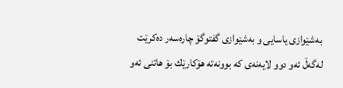به‌شێوازی یاسایی و به‌شێوازی گفتوگۆ چاره‌سه‌ر ده‌كرێت له‌گه‌ڵ ئه‌و دوو لایه‌نه‌ی كه‌ بوونه‌ته‌ هۆكارێك بۆ هاتنی ئه‌و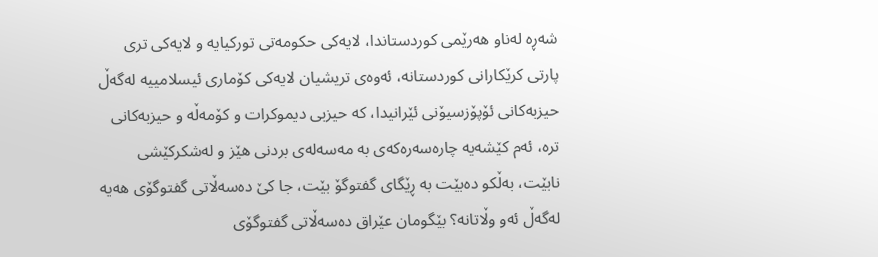شه‌ڕه‌ له‌ناو هه‌رێمی كوردستاندا، لایه‌كی حكومه‌تی توركیایه‌ و لایه‌كی تری پارتی كرێكارانی كوردستانه،‌ ئه‌وه‌ی تریشیان لایه‌كی كۆماری ئیسلامییه‌ له‌گه‌ڵ حیزبه‌كانی ئۆپۆزسیۆنی ئێرانیدا، كه‌ حیزبی دیموكرات و كۆمه‌ڵه‌ و حیزبه‌كانی تره‌، ئه‌م كێشه‌یه‌ چاره‌سه‌ره‌كه‌ی به‌ مه‌سه‌له‌ی بردنی هێز و له‌شكركێشی نابێت، به‌ڵكو ده‌بێت به‌ ڕێگای گفتوگۆ بێت، جا كێ ده‌سه‌ڵاتی گفتوگۆی هه‌یه‌ له‌گه‌ڵ ئه‌و وڵاتانه‌؟ بێگومان عێراق ده‌سه‌ڵاتی گفتوگۆی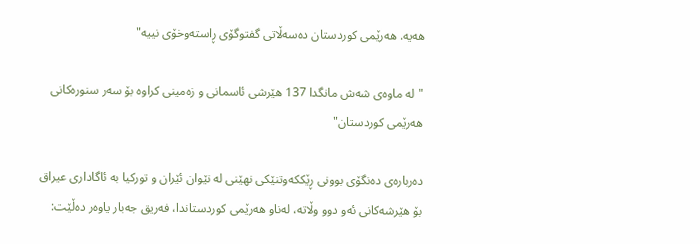هه‌یه‌. هه‌رێمی كوردستان ده‌سه‌ڵاتی گفتوگۆی ڕاسته‌وخۆی نییه‌"

"له ‌ماوه‌ی شه‌ش مانگدا 137 هێرشی ئاسمانی و زه‌مینی كراوه‌ بۆ سه‌ر سنوره‌كانی هه‌رێمی كوردستان"

ده‌رباره‌ی ده‌نگۆی بوونی ڕێككه‌وتنێكی نهێنی له‌ نێوان ئێران و توركیا به‌ ئاگاداری عیراق بۆ هێرشه‌كانی ئه‌و دوو وڵاته،‌ له‌ناو هه‌رێمی كوردستاندا، فه‌ریق جه‌بار یاوه‌ر ده‌ڵێت: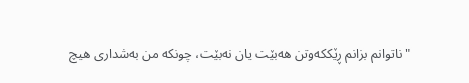"ناتوانم بزانم ڕێككه‌وتن هه‌بێت یان نه‌بێت، چونكه‌ من به‌شداری هیچ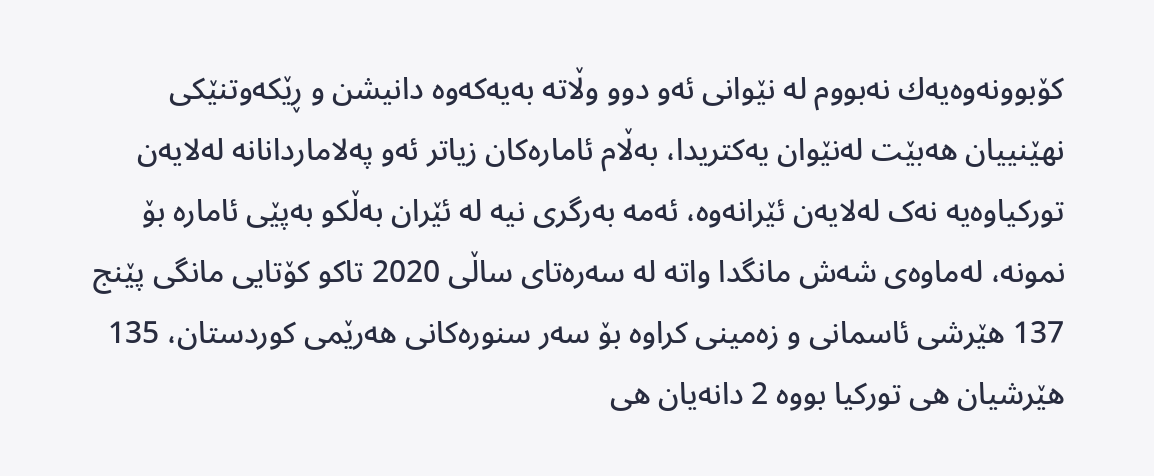كۆبوونه‌وه‌یه‌ك نه‌بووم له ‌نێوانی ئه‌و دوو وڵاته‌ به‌یه‌كه‌وه‌ دانیشن و ڕێكه‌وتنێكی نهێنییان هه‌بێت له‌نێوان یه‌كتریدا، به‌ڵام ئاماره‌كان زیاتر ئه‌و په‌لاماردانانه‌ له‌لایه‌ن توركیاوه‌یه‌ نەک له‌لایه‌ن ئێرانه‌وه،‌ ئه‌مه‌ به‌رگری نیه‌ له‌ ئێران به‌ڵكو به‌پێی ئاماره‌ بۆ نمونه‌، له‌ماوه‌ی شه‌ش مانگدا واته‌ له ‌سه‌ره‌تای ساڵی 2020 تاكو كۆتایی مانگی پێنج 137 هێرشی ئاسمانی و زه‌مینی كراوه‌ بۆ سه‌ر سنوره‌كانی هه‌رێمی كوردستان، 135 هێرشیان هی توركیا بووه‌ 2 دانه‌یان هی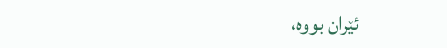ئێران بووه‌،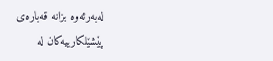له‌به‌رئه‌وه‌ بزانه‌ قه‌باره‌ی پێشێلكارییه‌كان له‌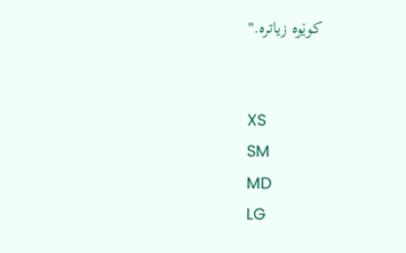كوێوه‌ زیاتره‌."


XS
SM
MD
LG